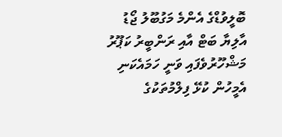ބޮލީވުޑްގެ އެންމެ މަގުބޫލު ޖޯޑު އާލިޔާ ބަޓް އާއި ރަންބީރު ކަޕޫރު މަޝްހޫރުވެފައި ވަނީ ހަމައެކަނި އެމީހުން ކުޅޭ ފިލްމުތަކުގެ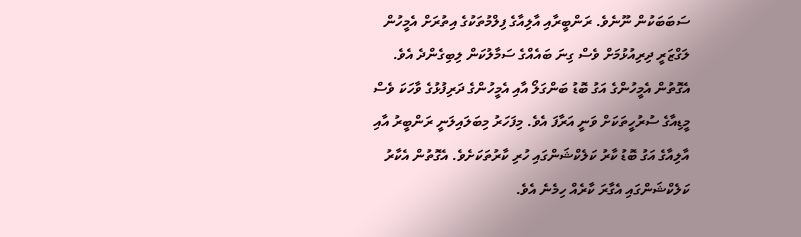ސަބަބަކުން ނޫނެވެ. ރަންބީރާއި އާލިއާގެ ފިލްމުތަކުގެ އިތުރަށް އެމީހުން ލަގްޒަރީ ދިރިއުޅުމަށް ވެސް ގިނަ ބައެއްގެ ސަމާލުކަން ލިބިގެންދެ އެވެ.
އެގޮތުން އެމީހުންގެ އަގު ބޮޑު ބަންގަލޯ އާއި އެމީހުންގެ ދަރިފުޅުގެ ވާހަކަ ވެސް މީޑިއާގެ ސުރުހީތަކަށް ވަނީ އަރާފަ އެވެ. މިފަހަރު މިބަލައިލަނީ ރަންބީރު އާއި އާލިއާގެ އަގު ބޮޑު ކާރު ކަލެކްޝަންގައި ހުރި ކާރުތަކަށެވެ. އެގޮތުން އެކާރު ކަލެކްޝަންގައި އެގާރަ ކާރެއް ހިމެނެ އެވެ.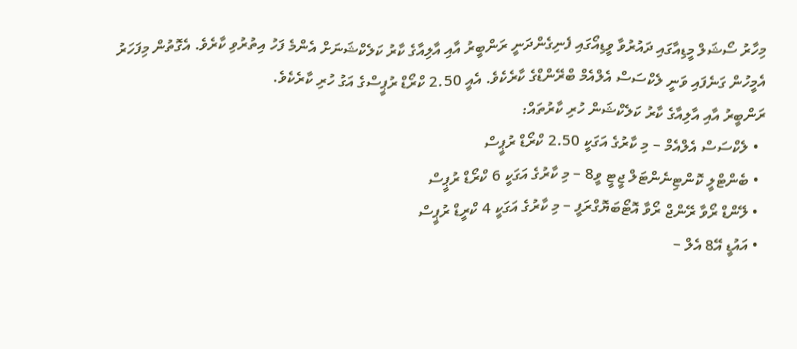މިހާރު ސޯޝަލް މީޑިއާގައި ދައުރުވާ ވީޑިއޯގައި ފެނިގެންދަނީ ރަންބީރު އާއި އާލިއާގެ ކާރު ކަލެކްޝަނަށް އެންމެ ފަހު އިތުރުވި ކާރެވެ. އެގޮތުން މިފަހަރު އެމީހުން ގަނެފައި ވަނީ ލެކްސަސް އެލްއެމް ބްރޭންޑްގެ ކާރެކެވެ. އެއީ 2.50 ކްރޯޑް ރުޕީސްގެ އަގު ހުރި ކާރެކެވެ.
ރަންބީރު އާއި އާލިއާގެ ކާރު ކަލެކްޝަން ހުރި ކާރުތައް:
  • ލެކްސަސް އެލްއެމް – މި ކާރުގެ އަގަކީ 2.50 ކްރޯޑް ރުޕީސް
  • ބެންޓްލީ ކޮންޓިނެންޓަލް ޖީޓީ ވީ8 – މި ކާރުގެ އަގަކީ 6 ކްރޯޑް ރުޕީސް
  • ލޭންޑް ރޯވާ ރޭންޖް ރޯވާ އޮޓޯބަޔޮގްރަފީ – މި ކާރުގެ އަގަކީ 4 ކްރީޑް ރުޕީސް
  • އައުޑީ އޭ8 އެލް –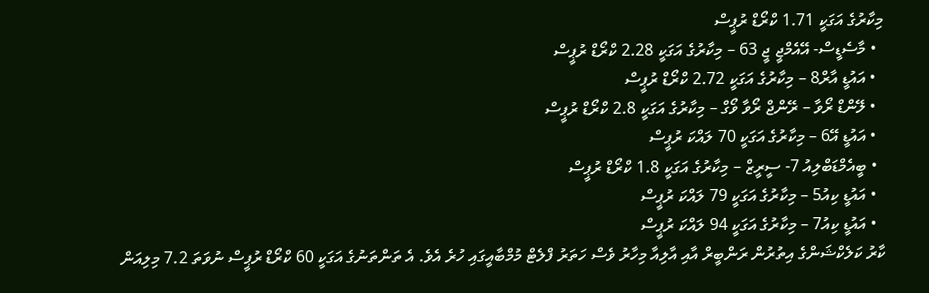މިކާރުގެ އަގަކީ 1.71 ކްރޯޑް ރުޕީސް
  • މާސެޑީސް- އޭއެމްޖީ ޖީ 63 – މިކާރުގެ އަގަކީ 2.28 ކްރޯޑް ރުޕީސް
  • އައުޑީ އާރް8 – މިކާރުގެ އަގަކީ 2.72 ކްރޯޑް ރުޕީސް
  • ލޭންޑް ރޯވާ – ރޭންޖް ރޯވާ ވޯގް – މިކާރުގެ އަގަކީ 2.8 ކްރޯޑް ރުޕީސް
  • އައުޑީ އޭ6 – މިކާރުގެ އަގަކީ 70 ލައްކަ ރުޕީސް
  • ބީއެމްޑަބްލިއު 7- ސީރީޒް – މިކާރުގެ އަގަކީ 1.8 ކްރޯޑް ރުޕީސް
  • އައުޑީ ކިއު5 – މިކާރުގެ އަގަކީ 79 ލައްކަ ރުޕީސް
  • އައުޑީ ކިއު7 – މިކާރުގެ އަގަކީ 94 ލައްކަ ރުޕީސް
ކާރު ކަލެކްޝަންގެ އިތުރުން ރަންބީރް އާއި އާލިއާ މިހާރު ވެސް ހަތަރު ފްލެޓް މުމްބާއީގައި ހުރެ އެވެ. އެ ތަންތަނުގެ އަގަކީ 60 ކްރޯޑް ރުޕީސް ނުވަތަ 7.2 މިލިއަން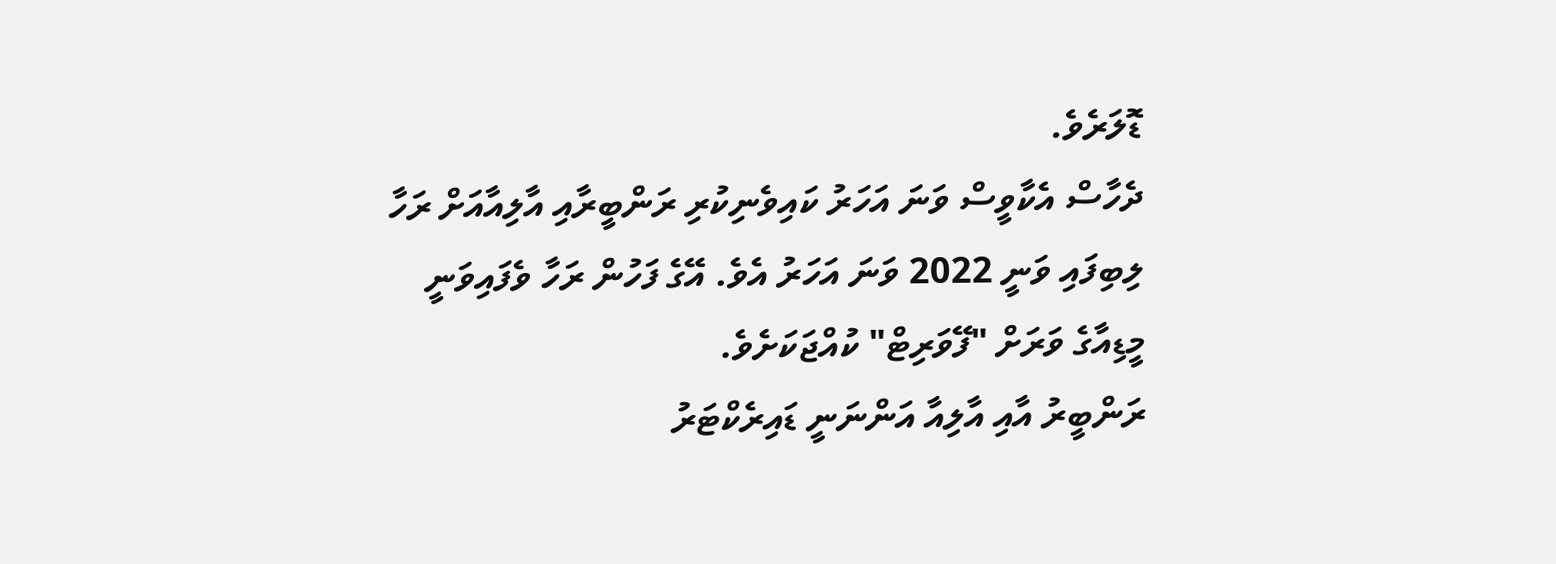ޑޮލަރެވެ.
ދެހާސް އެކާވީސް ވަނަ އަހަރު ކައިވެނިކުރި ރަންބީރާއި އާލިއާއަށް ރަހާ ލިބިފައި ވަނީ 2022 ވަނަ އަހަރު އެވެ. އޭގެ ފަހުން ރަހާ ވެފައިވަނީ މީޑިއާގެ ވަރަށް "ފޭވަރިޓް" ކުއްޖަކަށެވެ.
ރަންބީރު އާއި އާލިއާ އަންނަނީ ޑައިރެކްޓަރު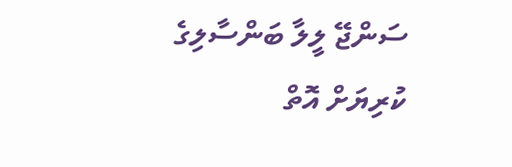ސަންޖޭ ލީލާ ބަންސާލިގެ ކުރިޔަށް އޮތް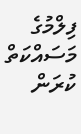ފިލްމުގެ މަސައްކަތް ކުރަން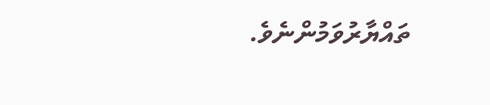ތައްޔާރުވަމުންނެވެ.